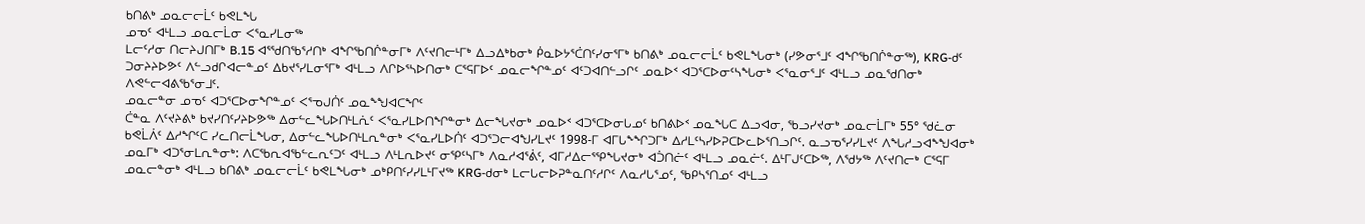ᑲᑎᕕᒃ ᓄᓇᓕᓕᒫᑦ ᑲᕙᒪᖓ
ᓄᓀᑦ ᐊᒻᒪᓗ ᓄᓇᓕᒫᓂ ᐸᕐᓇᓯᒪᓂᖅ
ᒪᓕᑦᓱᓂ ᑎᓕᔨᒍᑎᒥᒃ B.15 ᐊᕐᖁᑎᖃᕐᓱᑎᒃ ᐊᖏᖃᑎᒌᓐᓂᒥᒃ ᐱᑦᔪᑎᓕᒻᒥᒃ ᐃᓗᐃᒃᑲᓂᒃ ᑮᓇᐅᔭᕐᑖᑎᑦᓯᓂᕐᒥᒃ ᑲᑎᕕᒃ ᓄᓇᓕᓕᒫᑦ ᑲᕙᒪᖓᓂᒃ (ᓯᕗᓂᕐᒧᑦ ᐊᖏᖃᑎᒌᓐᓂᖅ), KRG-ᑯᑦ ᑐᓂᔨᔨᐅᕗᑦ ᐱᓪᓗᑯᒋᐊᓕᓐᓄᑦ ᐃᑲᔪᕐᓯᒪᓂᕐᒥᒃ ᐊᒻᒪᓗ ᐱᒋᐅᕐᓴᐅᑎᓂᒃ ᑕᕐᕋᒥᐅᑦ ᓄᓇᓕᖏᓐᓄᑦ ᐊᑦᑐᐊᑎᓪᓗᒋᑦ ᓄᓇᐅᑉ ᐊᑐᕐᑕᐅᓂᑦᓴᖓᓂᒃ ᐸᕐᓇᓂᕐᒧᑦ ᐊᒻᒪᓗ ᓄᓇᖁᑎᓂᒃ ᐱᕙᓪᓕᐊᕕᖃᕐᓂᒧᑦ.
ᓄᓇᓕᓐᓂ ᓄᓀᑦ ᐊᑐᕐᑕᐅᓂᖏᓐᓄᑦ ᐸᕐᓀᒍᑏᑦ ᓄᓇᖕᖑᐊᑕᖏᑦ
ᑖᓐᓇ ᐱᑦᔪᔨᕕᒃ ᑲᔪᓯᑎᑦᓯᔨᐅᕗᖅ ᐃᓂᓪᓚᖓᐅᑎᒻᒪᕇᑦ ᐸᕐᓇᓯᒪᐅᑎᖏᓐᓂᒃ ᐃᓕᖓᔪᓂᒃ ᓄᓇᐅᑉ ᐊᑐᕐᑕᐅᓂᒐᓄᑦ ᑲᑎᕕᐅᑉ ᓄᓇᖓᑕ ᐃᓗᐊᓂ, ᖃᓗᓯᔪᓂᒃ ᓄᓇᓕᒫᒥᒃ 55° ᖁᓛᓂ ᑲᕙᒫᐲᑦ ᐃᓱᖏᑦᑕ ᓯᓚᑎᓕᒫᖓᓂ, ᐃᓂᓪᓚᖓᐅᑎᒻᒪᕆᓐᓂᒃ ᐸᕐᓇᓯᒪᐅᑏᑦ ᐊᑐᕐᑐᓕᐊᖑᓯᒪᔪᑦ 1998-ᒥ ᐊᒥᒐᖕᖏᑐᒥᒃ ᐃᓱᒪᑦᓴᓯᐅᕈᑕᐅᓚᐅᕐᑎᓗᒋᑦ. ᓇᓗᓀᕐᓯᓯᒪᔪᑦ ᐱᖓᓱᓗᐊᖕᖑᐊᓂᒃ ᓄᓇᒥᒃ ᐊᑐᕐᓂᒪᕆᓐᓂᒃ: ᐱᑕᖃᕆᐊᖃᓪᓚᕆᑦᑐᑦ ᐊᒻᒪᓗ ᐱᒻᒪᕆᐅᔪᑦ ᓂᕿᑦᓴᒥᒃ ᐱᓇᓱᐊᕐᕖᑦ, ᐊᒥᓱᐃᓕᕐᕿᖓᔪᓂᒃ ᐊᑑᑎᓖᑦ ᐊᒻᒪᓗ ᓄᓇᓖᑦ. ᐃᒻᒥᒍᑦᑕᐅᖅ, ᐱᖁᔭᖅ ᐱᑦᔪᑎᓕᒃ ᑕᕐᕋᒥ ᓄᓇᓕᓐᓂᒃ ᐊᒻᒪᓗ ᑲᑎᕕᒃ ᓄᓇᓕᓕᒫᑦ ᑲᕙᒪᖓᓂᒃ ᓄᒃᑭᑎᑦᓯᓯᒪᒻᒥᔪᖅ KRG-ᑯᓂᒃ ᒪᓕᒐᓕᐅᕈᓐᓇᑎᑦᓱᒋᑦ ᐱᓇᓱᒐᕐᓄᑦ, ᖃᑭᓴᕐᑎᓄᑦ ᐊᒻᒪᓗ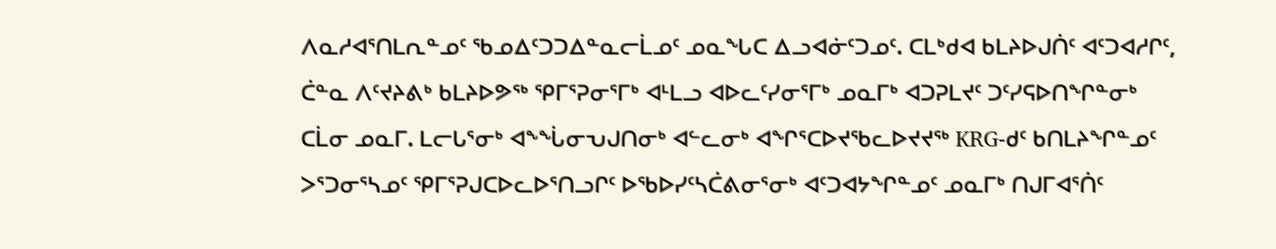ᐱᓇᓱᐊᕐᑎᒪᕆᓐᓄᑦ ᖃᓄᐃᑦᑐᑐᐃᓐᓇᓕᒫᓄᑦ ᓄᓇᖓᑕ ᐃᓗᐊᓃᑦᑐᓄᑦ. ᑕᒪᒃᑯᐊ ᑲᒪᔨᐅᒍᑏᑦ ᐊᑦᑐᐊᓱᒋᑦ,
ᑖᓐᓇ ᐱᑦᔪᔨᕕᒃ ᑲᒪᔨᐅᕗᖅ ᕿᒥᕐᕈᓂᕐᒥᒃ ᐊᒻᒪᓗ ᐊᐅᓚᑦᓯᓂᕐᒥᒃ ᓄᓇᒥᒃ ᐊᑐᕈᒪᔪᑦ ᑐᑦᓯᕋᐅᑎᖏᓐᓂᒃ ᑕᒫᓂ ᓄᓇᒥ. ᒪᓕᒐᕐᓂᒃ ᐊᖕᖔᓂᕃᒍᑎᓂᒃ ᐊᓪᓚᓂᒃ ᐊᖏᕐᑕᐅᔪᖃᓚᐅᔪᔪᖅ KRG-ᑯᑦ ᑲᑎᒪᔨᖏᓐᓄᑦ ᐳᕐᑐᓂᕐᓴᓄᑦ ᕿᒥᕐᕈᒍᑕᐅᓚᐅᕐᑎᓗᒋᑦ ᐅᖃᐅᓯᑦᓴᑖᕕᓂᕐᓂᒃ ᐊᑦᑐᐊᔭᖏᓐᓄᑦ ᓄᓇᒥᒃ ᑎᒍᒥᐊᕐᑏᑦ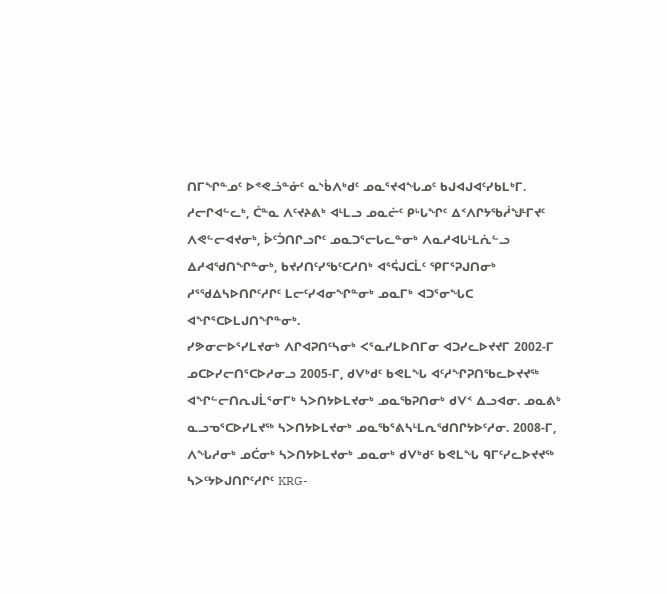ᑎᒥᖏᓐᓄᑦ ᐅᕝᕙᓘᓐᓃᑦ ᓇᔅᑳᐱᒃᑯᑦ ᓄᓇᕐᔪᐊᖓᓄᑦ ᑲᒍᐊᒍᐊᑦᓯᑲᒪᒃᒥ. ᓱᓕᒋᐊᓪᓚᒃ, ᑖᓐᓇ ᐱᑦᔪᔨᕕᒃ ᐊᒻᒪᓗ ᓄᓇᓖᑦ ᑭᒡᒐᖏᑦ ᐃᑉᐱᒋᔭᖃᓲᖑᒻᒥᔪᑦ ᐱᕙᓪᓕᐊᔪᓂᒃ, ᐆᑦᑑᑎᒋᓗᒋᑦ ᓄᓇᑐᕐᓕᒐᓚᓐᓂᒃ ᐱᓇᓱᐊᒐᒻᒪᕇᓪᓗ ᐃᓱᐊᖁᑎᖏᓐᓂᒃ, ᑲᔪᓯᑎᑦᓯᖃᑦᑕᓱᑎᒃ ᐊᕐᕌᒍᑕᒫᑦ ᕿᒥᕐᕈᒍᑎᓂᒃ ᓱᕐᖁᐃᓴᐅᑎᒋᑦᓱᒋᑦ ᒪᓕᑦᓯᐊᓂᖏᓐᓂᒃ ᓄᓇᒥᒃ ᐊᑐᕐᓂᖓᑕ ᐊᖏᕐᑕᐅᒪᒍᑎᖏᓐᓂᒃ.
ᓯᕗᓂᓕᐅᕐᓯᒪᔪᓂᒃ ᐱᒋᐊᕈᑎᑦᓴᓂᒃ ᐸᕐᓇᓯᒪᐅᑎᒥᓂ ᐊᑐᓯᓚᐅᔪᔪᒥ 2002-ᒥ ᓄᑕᐅᓯᓕᑎᕐᑕᐅᓱᓂᓗ 2005-ᒥ, ᑯᐯᒃᑯᑦ ᑲᕙᒪᖓ ᐊᑦᓱᖏᕈᑎᖃᓚᐅᔪᔪᖅ ᐊᖏᓪᓕᑎᕆᒍᒫᕐᓂᒥᒃ ᓴᐳᑎᔭᐅᒪᔪᓂᒃ ᓄᓇᖃᕈᑎᓂᒃ ᑯᐯᑉ ᐃᓗᐊᓂ. ᓄᓇᕕᒃ ᓇᓗᓀᕐᑕᐅᓯᒪᔪᖅ ᓴᐳᑎᔭᐅᒪᔪᓂᒃ ᓄᓇᖃᕐᕕᓴᒻᒪᕆᖁᑎᒋᔭᐅᑦᓱᓂ. 2008-ᒥ, ᐱᖓᓱᓂᒃ ᓄᑖᓂᒃ ᓴᐳᑎᔭᐅᒪᔪᓂᒃ ᓄᓇᓂᒃ ᑯᐯᒃᑯᑦ ᑲᕙᒪᖓ ᑫᒥᑦᓯᓚᐅᔪᔪᖅ ᓴᐳᑦᔭᐅᒍᑎᒋᑦᓱᒋᑦ KRG-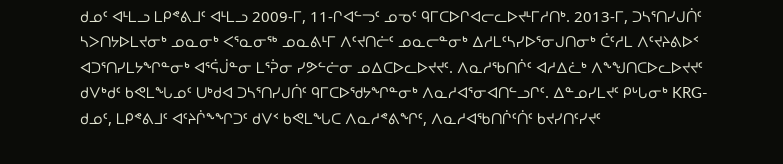ᑯᓄᑦ ᐊᒻᒪᓗ ᒪᑭᕝᕕᒧᑦ ᐊᒻᒪᓗ 2009-ᒥ, 11-ᒋᐊᓪᓓᑦ ᓄᓀᑦ ᑫᒥᑕᐅᒋᐊᓕᓚᐅᔪᒻᒥᓱᑎᒃ. 2013-ᒥ, ᑐᓴᕐᑎᓯᒍᑏᑦ ᓴᐳᑎᔭᐅᒪᔪᓂᒃ ᓄᓇᓂᒃ ᐸᕐᓇᓂᖅ ᓄᓇᕕᒻᒥ ᐱᑦᔪᑎᓖᑦ ᓄᓇᓕᓐᓂᒃ ᐃᓱᒪᑦᓴᓯᐅᕐᓂᒍᑎᓂᒃ ᑖᑦᓱᒪ ᐱᑦᔪᔨᕕᐅᑉ ᐊᑐᕐᑎᓯᒪᔭᖏᓐᓂᒃ ᐊᕐᕌᒎᓐᓂ ᒪᕐᕉᓂ ᓯᕗᓪᓖᓂ ᓄᐃᑕᐅᓚᐅᔪᔪᑦ. ᐱᓇᓱᖃᑎᒌᑦ ᐊᓱᐃᓛᒃ ᐱᖕᖑᑎᑕᐅᓚᐅᔪᔪᑦ ᑯᐯᒃᑯᑦ ᑲᕙᒪᖓᓄᑦ ᑌᒃᑯᐊ ᑐᓴᕐᑎᓯᒍᑏᑦ ᑫᒥᑕᐅᖁᔭᖏᓐᓂᒃ ᐱᓇᓱᐊᕐᓂᐊᑎᓪᓗᒋᑦ. ᐃᓐᓄᓯᒪᔪᑦ ᑭᒡᒐᓂᒃ KRG-ᑯᓄᑦ, ᒪᑭᕝᕕᒧᑦ ᐊᑦᔨᒌᖕᖏᑐᑦ ᑯᐯᑉ ᑲᕙᒪᖓᑕ ᐱᓇᓱᕝᕕᖏᑦ, ᐱᓇᓱᐊᖃᑎᒌᑦᑏᑦ ᑲᔪᓯᑎᑦᓯᔪᑦ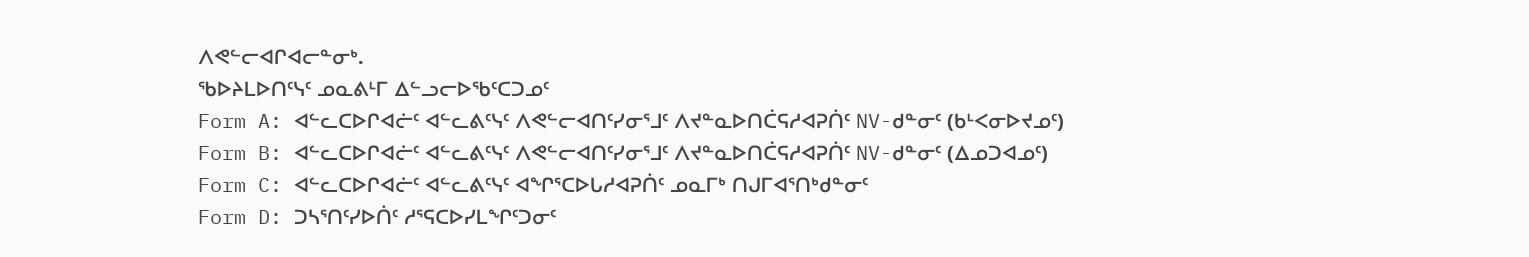ᐱᕙᓪᓕᐊᒋᐊᓕᓐᓂᒃ.
ᖃᐅᔨᒪᐅᑎᑦᓭᑦ ᓄᓇᕕᒻᒥ ᐃᓪᓗᓕᐅᖃᑦᑕᑐᓄᑦ
Form A: ᐊᓪᓚᑕᐅᒋᐊᓖᑦ ᐊᓪᓚᕕᑦᓭᑦ ᐱᕙᓪᓕᐊᑎᑦᓯᓂᕐᒧᑦ ᐱᔪᓐᓇᐅᑎᑖᕋᓱᐊᕈᑏᑦ NV-ᑯᓐᓂᑦ (ᑲᒻᐸᓂᐅᔪᓄᑦ)
Form B: ᐊᓪᓚᑕᐅᒋᐊᓖᑦ ᐊᓪᓚᕕᑦᓭᑦ ᐱᕙᓪᓕᐊᑎᑦᓯᓂᕐᒧᑦ ᐱᔪᓐᓇᐅᑎᑖᕋᓱᐊᕈᑏᑦ NV-ᑯᓐᓂᑦ (ᐃᓄᑐᐊᓄᑦ)
Form C: ᐊᓪᓚᑕᐅᒋᐊᓖᑦ ᐊᓪᓚᕕᑦᓭᑦ ᐊᖏᕐᑕᐅᒐᓱᐊᕈᑏᑦ ᓄᓇᒥᒃ ᑎᒍᒥᐊᕐᑎᒃᑯᓐᓂᑦ
Form D: ᑐᓴᕐᑎᑦᓯᐅᑏᑦ ᓱᕐᕋᑕᐅᓯᒪᖏᑦᑐᓂᑦ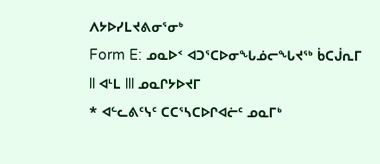ᐱᔭᐅᓯᒪᔪᕕᓂᕐᓂᒃ
Form E: ᓄᓇᐅᑉ ᐊᑐᕐᑕᐅᓂᖓᓅᓕᖓᔪᖅ ᑳᑕᒎᕆᒥ ll ᐊᒻᒪ lll ᓄᓇᒋᔭᐅᔪᒥ
* ᐊᓪᓚᕕᑦᓭᑦ ᑕᑕᕐᓴᑕᐅᒋᐊᓖᑦ ᓄᓇᒥᒃ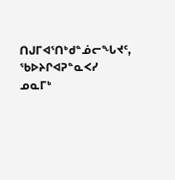ᑎᒍᒥᐊᕐᑎᒃᑯᓐᓅᓕᖓᔪᑦ, ᖃᐅᔨᒋᐊᕈᓐᓇᐸᓯ ᓄᓇᒥᒃ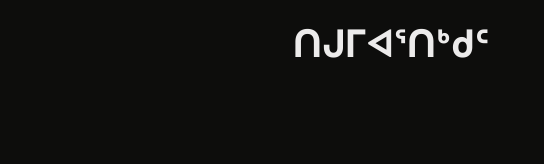ᑎᒍᒥᐊᕐᑎᒃᑯᑦ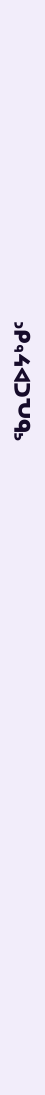ᖃᕆᑕᐅᔭᒃᑯᑦ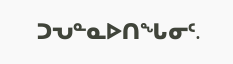ᑐᕃᓐᓇᐅᑎᖓᓂᑦ.